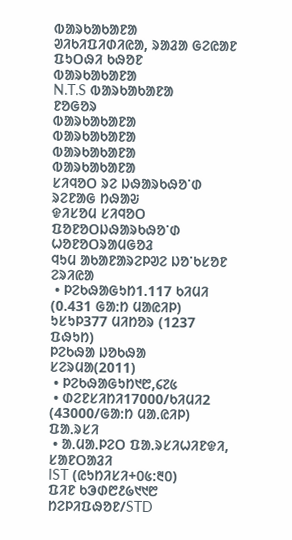ᱵᱟᱨᱠᱟᱠᱟᱱᱟ
ᱣᱤᱠᱤᱯᱤᱰᱤᱭᱟ, ᱨᱟᱲᱟ ᱜᱮᱭᱟᱱ ᱯᱩᱛᱷᱤ ᱠᱷᱚᱱ
ᱵᱟᱨᱠᱟᱠᱟᱱᱟ
N.T.S ᱵᱟᱨᱠᱟᱠᱟᱱᱟ
ᱱᱚᱜᱚᱨ
ᱵᱟᱨᱠᱟᱠᱟᱱᱟ
ᱵᱟᱨᱠᱟᱠᱟᱱᱟ
ᱵᱟᱨᱠᱟᱠᱟᱱᱟ
ᱵᱟᱨᱠᱟᱠᱟᱱᱟ
ᱥᱤᱧᱚᱛ ᱨᱮ ᱡᱷᱟᱨᱠᱷᱚᱸᱰ ᱨᱮᱱᱟᱜ ᱴᱷᱟᱶ
ᱫᱤᱥᱚᱢ ᱥᱤᱧᱚᱛ
ᱯᱚᱱᱚᱛᱡᱷᱟᱨᱠᱷᱚᱸᱰ
ᱦᱚᱱᱚᱛᱨᱟᱢᱜᱚᱲ
ᱧᱩᱢ ᱟᱠᱟᱱᱟᱨᱮᱞᱣᱮ ᱡᱚᱸᱠᱥᱚᱱ
ᱮᱨᱤᱭᱟ
 • ᱞᱮᱠᱷᱟᱜᱩᱴ1.117 ᱠᱤᱢᱤ (0.431 ᱜᱟᱺᱴ ᱢᱟᱭᱤᱞ)
ᱩᱥᱩᱞ377 ᱢᱤᱴᱚᱨ (1237 ᱯᱷᱩᱴ)
ᱞᱮᱠᱷᱟ ᱡᱚᱠᱷᱟ ᱥᱮᱨᱢᱟ(2011)
 • ᱞᱮᱠᱷᱟᱜᱩᱴ᱑᱘,᱔᱗᱕
 • ᱰᱮᱱᱥᱤᱴᱤ17000/ᱠᱤᱢᱤ2 (43000/ᱜᱟᱺᱴ ᱢᱟᱹᱭᱤᱞ)
ᱯᱟᱹᱨᱥᱤ
 • ᱟᱹᱢᱟᱹᱞᱮᱛ ᱯᱟᱹᱨᱥᱤᱦᱤᱱᱫᱤ, ᱥᱟᱱᱛᱟᱲᱤ
IST (ᱭᱩᱴᱤᱥᱤ+᱐᱕:᱓᱐)
ᱯᱤᱱ ᱠᱳᱰ᱘᱒᱙᱑᱑᱘
ᱴᱮᱞᱤᱯᱷᱚᱱ/STD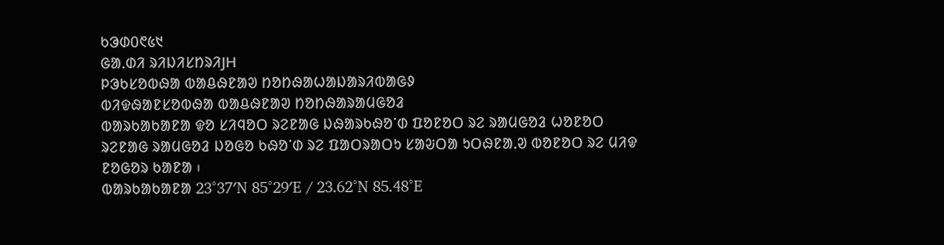ᱠᱳᱰ᱐᱖᱕᱑
ᱜᱟᱹᱰᱤ ᱨᱤᱡᱤᱥᱴᱨᱤJH
ᱞᱳᱠᱥᱚᱵᱷᱟ ᱵᱟᱪᱷᱱᱟᱣ ᱴᱚᱴᱷᱟᱦᱟᱡᱟᱨᱤᱵᱟᱜᱽ
ᱵᱤᱫᱷᱟᱱᱥᱚᱵᱷᱟ ᱵᱟᱪᱷᱱᱟᱣ ᱴᱚᱴᱷᱟᱨᱟᱢᱜᱚᱲ
ᱵᱟᱨᱠᱟᱠᱟᱱᱟ ᱫᱚ ᱥᱤᱧᱚᱛ ᱨᱮᱱᱟᱜ ᱡᱷᱟᱨᱠᱷᱚᱸᱰ ᱯᱚᱱᱚᱛ ᱨᱮ ᱨᱟᱢᱜᱚᱲ ᱦᱚᱱᱚᱛ ᱨᱮᱱᱟᱜ ᱨᱟᱢᱜᱚᱲ ᱡᱚᱜᱚ ᱠᱷᱚᱸᱰ ᱨᱮ ᱯᱟᱛᱨᱟᱛᱩ ᱥᱟᱶᱛᱟ ᱩᱛᱷᱱᱟᱹᱣ ᱵᱚᱱᱚᱛ ᱨᱮ ᱢᱤᱫ ᱱᱚᱜᱚᱨ ᱠᱟᱱᱟ ᱾
ᱵᱟᱨᱠᱟᱠᱟᱱᱟ 23°37′N 85°29′E / 23.62°N 85.48°E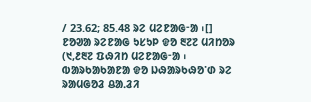/ 23.62; 85.48 ᱨᱮ ᱢᱮᱱᱟᱜᱼᱟ ᱾[] ᱱᱚᱣᱟ ᱨᱮᱱᱟᱜ ᱩᱥᱩᱞ ᱫᱚ ᱓᱗᱗ ᱢᱤᱴᱚᱨ (᱑,᱒᱓᱗ ᱯᱷᱤᱴ ᱢᱮᱱᱟᱜᱼᱟ ᱾
ᱵᱟᱨᱠᱟᱠᱟᱱᱟ ᱫᱚ ᱡᱷᱟᱨᱠᱷᱚᱸᱰ ᱨᱮ ᱨᱟᱢᱜᱚᱲ ᱪᱟᱹᱲᱤ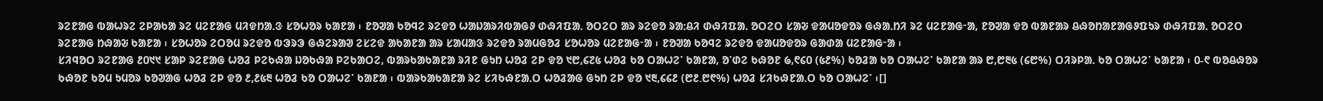ᱨᱮᱱᱟᱜ ᱵᱟᱦᱨᱮ ᱮᱞᱟᱠᱟ ᱨᱮ ᱢᱮᱱᱟᱜ ᱢᱤᱫᱴᱟᱹᱝ ᱥᱚᱦᱚᱨ ᱠᱟᱱᱟ ᱾ ᱱᱚᱣᱟ ᱠᱚᱧᱮ ᱨᱮᱫᱚ ᱦᱟᱡᱟᱨᱤᱵᱟᱜᱽ ᱰᱷᱤᱯᱟᱹ ᱚᱛᱮᱛ ᱟᱨ ᱨᱮᱫᱚ ᱨᱟᱺᱪᱤ ᱰᱷᱤᱯᱟᱹ ᱚᱛᱮᱛ ᱥᱟᱶ ᱫᱟᱢᱚᱫᱚᱨ ᱜᱷᱟᱹᱴᱤ ᱨᱮ ᱢᱮᱱᱟᱜᱼᱟ, ᱱᱚᱣᱟ ᱫᱚ ᱵᱟᱱᱟᱨ ᱪᱷᱚᱴᱟᱱᱟᱜᱽᱯᱩᱨ ᱰᱷᱤᱯᱟᱹ ᱚᱛᱮᱛ ᱨᱮᱱᱟᱜ ᱴᱷᱟᱶ ᱠᱟᱱᱟ ᱾ ᱥᱚᱦᱚᱨ ᱮᱛᱚᱢ ᱨᱮᱫᱚ ᱵᱳᱨᱳ ᱜᱷᱮᱨᱟᱣ ᱮᱥᱮᱫ ᱟᱠᱟᱱᱟ ᱟᱨ ᱥᱟᱢᱟᱝ ᱨᱮᱫᱚ ᱨᱟᱢᱜᱚᱲ ᱥᱚᱦᱚᱨ ᱢᱮᱱᱟᱜᱼᱟ ᱾ ᱱᱚᱣᱟ ᱠᱚᱧᱮ ᱨᱮᱫᱚ ᱫᱟᱢᱚᱫᱚᱨ ᱜᱟᱰᱟ ᱢᱮᱱᱟᱜᱼᱟ ᱾
ᱥᱤᱧᱚᱛ ᱨᱮᱱᱟᱜ ᱒᱐᱑᱑ ᱥᱟᱞ ᱨᱮᱱᱟᱜ ᱦᱚᱲ ᱞᱮᱠᱷᱟ ᱡᱚᱠᱷᱟ ᱞᱮᱠᱟᱛᱮ, ᱵᱟᱨᱠᱟᱠᱟᱱᱟ ᱨᱤᱱ ᱜᱩᱴ ᱦᱚᱲ ᱮᱞ ᱫᱚ ᱑᱘,᱔᱗᱕ ᱦᱚᱲ ᱠᱚ ᱛᱟᱦᱮᱸ ᱠᱟᱱᱟ, ᱚᱸᱰᱮ ᱠᱷᱚᱱ ᱙,᱖᱔᱐ (᱕᱒%) ᱠᱚᱲᱟ ᱠᱚ ᱛᱟᱦᱮᱸ ᱠᱟᱱᱟ ᱟᱨ ᱘,᱘᱓᱕ (᱔᱘%) ᱛᱤᱨᱞᱟᱹ ᱠᱚ ᱛᱟᱦᱮᱸ ᱠᱟᱱᱟ ᱾ ᱐-᱖ ᱵᱚᱪᱷᱚᱨ ᱠᱷᱚᱱ ᱠᱚᱢ ᱩᱢᱚᱨ ᱠᱚᱣᱟᱜ ᱦᱚᱲ ᱮᱞ ᱫᱚ ᱒,᱒᱕᱓ ᱦᱚᱲ ᱠᱚ ᱛᱟᱦᱮᱸ ᱠᱟᱱᱟ ᱾ ᱵᱟᱨᱠᱟᱠᱟᱱᱟ ᱨᱮ ᱥᱤᱠᱷᱱᱟᱹᱛ ᱦᱚᱲᱟᱜ ᱜᱩᱴ ᱮᱞ ᱫᱚ ᱑᱓,᱔᱔᱒ (᱘᱒.᱘᱖%) ᱦᱚᱲ ᱥᱤᱠᱷᱱᱟᱹᱛ ᱠᱚ ᱛᱟᱦᱮᱸ ᱾[]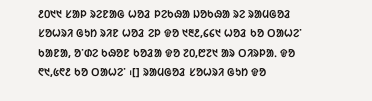᱒᱐᱑᱑ ᱥᱟᱞ ᱨᱮᱱᱟᱜ ᱦᱚᱲ ᱞᱮᱠᱷᱟ ᱡᱚᱠᱷᱟ ᱨᱮ ᱨᱟᱢᱜᱚᱲ ᱥᱚᱦᱨᱤ ᱜᱩᱴ ᱨᱤᱱ ᱦᱚᱲ ᱮᱞ ᱫᱚ ᱑᱓᱒,᱔᱔᱑ ᱦᱚᱲ ᱠᱚ ᱛᱟᱦᱮᱸ ᱠᱟᱱᱟ, ᱚᱸᱰᱮ ᱠᱷᱚᱱ ᱠᱚᱲᱟ ᱫᱚ ᱗᱐,᱘᱗᱑ ᱟᱨ ᱛᱤᱨᱞᱟᱹ ᱫᱚ ᱖᱑,᱕᱖᱒ ᱠᱚ ᱛᱟᱦᱮᱸ ᱾[] ᱨᱟᱢᱜᱚᱲ ᱥᱚᱦᱨᱤ ᱜᱩᱴ ᱫᱚ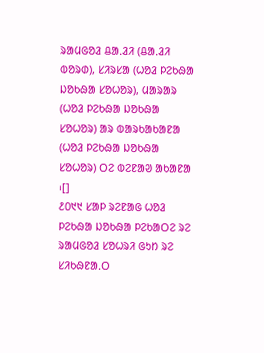ᱨᱟᱢᱜᱚᱲ ᱪᱟᱹᱲᱤ (ᱪᱟᱹᱲᱤ ᱵᱚᱨᱰ), ᱥᱤᱨᱥᱟ (ᱦᱚᱲ ᱞᱮᱠᱷᱟ ᱡᱚᱠᱷᱟ ᱥᱚᱦᱚᱨ), ᱢᱟᱨᱟᱨ (ᱦᱚᱲ ᱞᱮᱠᱷᱟ ᱡᱚᱠᱷᱟ ᱥᱚᱦᱚᱨ) ᱟᱨ ᱵᱟᱨᱠᱟᱠᱟᱱᱟ (ᱦᱚᱲ ᱞᱮᱠᱷᱟ ᱡᱚᱠᱷᱟ ᱥᱚᱦᱚᱨ) ᱛᱮ ᱵᱮᱱᱟᱣ ᱟᱠᱟᱱᱟ ᱾[]
᱒᱐᱑᱑ ᱥᱟᱞ ᱨᱮᱱᱟᱜ ᱦᱚᱲ ᱞᱮᱠᱷᱟ ᱡᱚᱠᱷᱟ ᱞᱮᱠᱟᱛᱮ ᱨᱮ ᱨᱟᱢᱜᱚᱲ ᱥᱚᱦᱨᱤ ᱜᱩᱴ ᱨᱮ ᱥᱤᱠᱷᱱᱟᱹᱛ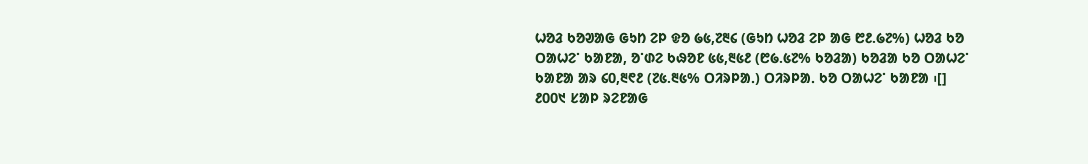ᱦᱚᱲ ᱠᱚᱣᱟᱜ ᱜᱩᱴ ᱮᱞ ᱫᱚ ᱙᱕,᱗᱓᱔ (ᱜᱩᱴ ᱦᱚᱲ ᱮᱞ ᱟᱜ ᱘᱒.᱙᱗%) ᱦᱚᱲ ᱠᱚ ᱛᱟᱦᱮᱸ ᱠᱟᱱᱟ, ᱚᱸᱰᱮ ᱠᱷᱚᱱ ᱕᱕,᱓᱕᱒ (᱘᱙.᱕᱗% ᱠᱚᱲᱟ) ᱠᱚᱲᱟ ᱠᱚ ᱛᱟᱦᱮᱸ ᱠᱟᱱᱟ ᱟᱨ ᱔᱐,᱓᱖᱒ (᱗᱕.᱓᱕% ᱛᱤᱨᱞᱟᱹ) ᱛᱤᱨᱞᱟᱹ ᱠᱚ ᱛᱟᱦᱮᱸ ᱠᱟᱱᱟ ᱾[]
᱒᱐᱐᱑ ᱥᱟᱞ ᱨᱮᱱᱟᱜ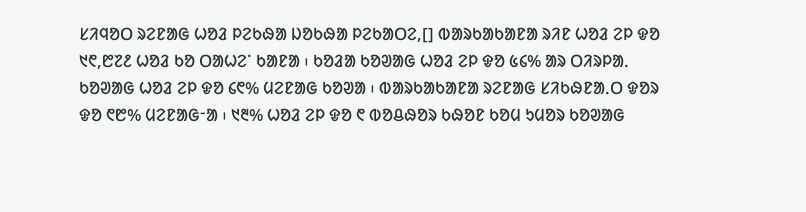ᱥᱤᱧᱚᱛ ᱨᱮᱱᱟᱜ ᱦᱚᱲ ᱞᱮᱠᱷᱟ ᱡᱚᱠᱷᱟ ᱞᱮᱠᱟᱛᱮ,[] ᱵᱟᱨᱠᱟᱠᱟᱱᱟ ᱨᱤᱱ ᱦᱚᱲ ᱮᱞ ᱫᱚ ᱑᱖,᱘᱗᱒ ᱦᱚᱲ ᱠᱚ ᱛᱟᱦᱮᱸ ᱠᱟᱱᱟ ᱾ ᱠᱚᱲᱟ ᱠᱚᱣᱟᱜ ᱦᱚᱲ ᱮᱞ ᱫᱚ ᱕᱔% ᱟᱨ ᱛᱤᱨᱞᱟᱹ ᱠᱚᱣᱟᱜ ᱦᱚᱲ ᱮᱞ ᱫᱚ ᱔᱖% ᱢᱮᱱᱟᱜ ᱠᱚᱣᱟ ᱾ ᱵᱟᱨᱠᱟᱠᱟᱱᱟ ᱨᱮᱱᱟᱜ ᱥᱤᱠᱷᱱᱟᱹᱛ ᱫᱚᱨ ᱫᱚ ᱖᱘% ᱢᱮᱱᱟᱜᱼᱟ ᱾ ᱑᱓% ᱦᱚᱲ ᱮᱞ ᱫᱚ ᱖ ᱵᱚᱪᱷᱚᱨ ᱠᱷᱚᱱ ᱠᱚᱢ ᱩᱢᱚᱨ ᱠᱚᱣᱟᱜ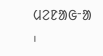ᱢᱮᱱᱟᱜᱼᱟ ᱾